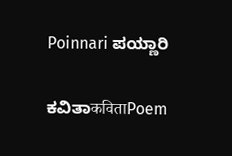Poinnari ಪಯ್ಣಾರಿ

ಕವಿತಾकविताPoem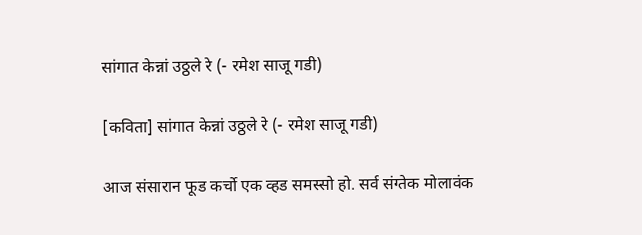सांगात केन्नां उठ्ठले रे (- रमेश साजू गडी)

[कविता] सांगात केन्नां उठ्ठले रे (- रमेश साजू गडी)

आज संसारान फूड कर्चो एक व्हड समस्सो हो. सर्व संग्तेक मोलावंक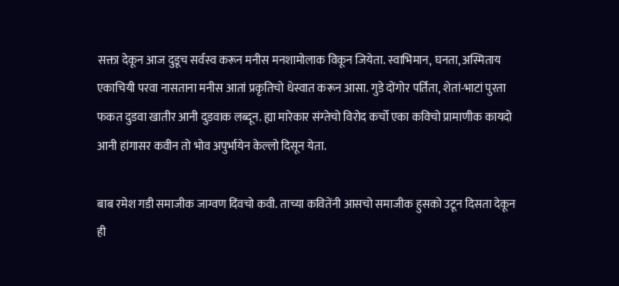सक्ता देकून आज दुडूच सर्वस्व करून मनीस मनशामोलाक विकून जियेता. स्वाभिमान, घनता, अस्मिताय एकाचियी परवा नासताना मनीस आतां प्रकृतिचो धेस्वात करून आसा. गुडे दोंगोर पर्तिता, शेतां-भाटां पुरता फकत दुडवा खातीर आनी दुडवाक लब्दून. ह्या मारेकार संग्तेचो विरोद कर्चो एका कविचो प्रामाणीक कायदो आनी हांगासर कवीन तो भोव अपुर्भायेन केल्लो दिसून येता.

बाब रमेश गडी समाजीक जाग्वण दिंवचो कवी. ताच्या कवितेंनी आसचो समाजीक हुसको उटून दिसता देकून ही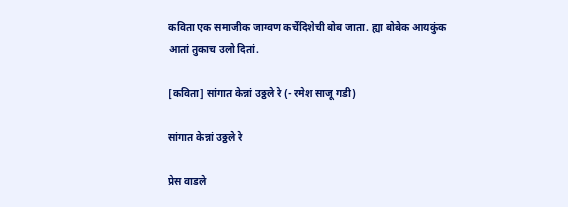कविता एक समाजीक जाग्वण कर्चेदिशेची बोब जाता. ह्या बोबेक आयकुंक आतां तुकाच उलो दितां.

[कविता] सांगात केन्नां उठ्ठले रे (- रमेश साजू गडी)

सांगात केन्नां उठ्ठले रे

प्रेस वाडले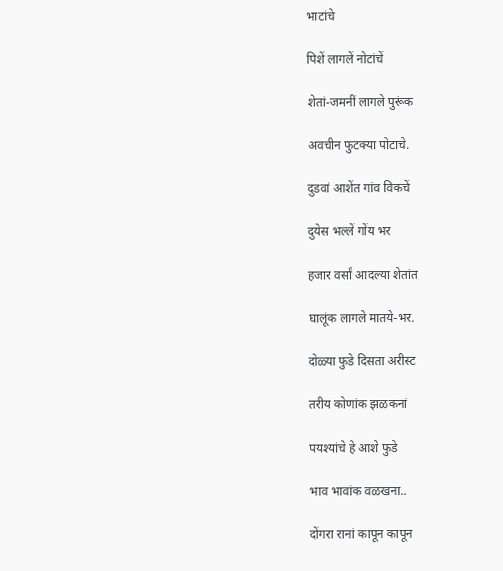भाटांचे

पिशें लागलें नोटांचें

शेतां-जमनीं लागले पुरूंक

अवचीन फुटक्या पोटाचे.

दुडवां आशेंत गांव विकचें

दुयेस भल्लें गोंय भर

हजार वर्सां आदल्या शेतांत

घालूंक लागले मातये-भर.

दोळ्या फुडे दिसता अरीस्ट

तरीय कोणांक झळकनां

पयश्यांचे हे आशे फुडे

भाव भावांक वळखना..

दोंगरा रानां कापून कापून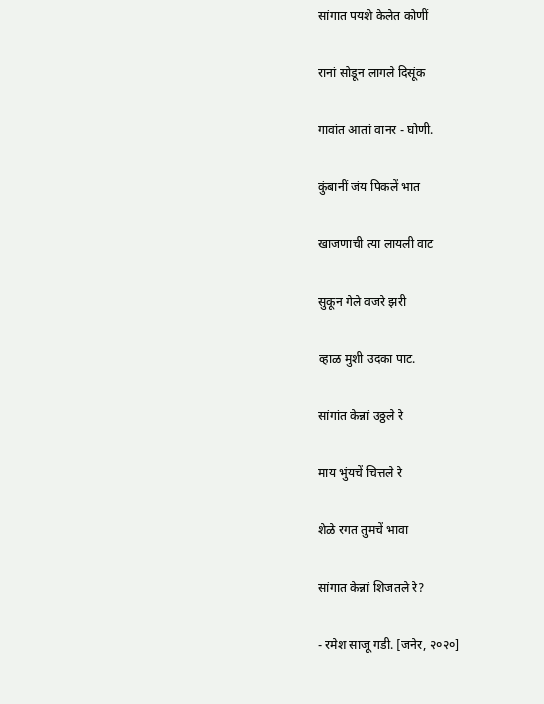सांगात पयशे केलेत कोणीं

रानां सोडून लागले दिसूंक

गावांत आतां वानर - घोणी.

कुंबानीं जंय पिकलें भात

खाजणाची त्या लायली वाट

सुकून गेले वजरे झरी

व्हाळ मुशी उदका पाट.

सांगांत केन्नां उठ्ठले रे

माय भुंयचें चित्तले रे

शेळे रगत तुमचें भावा

सांगात केन्नां शिजतले रे?

- रमेश साजू गडी. [जनेर, २०२०]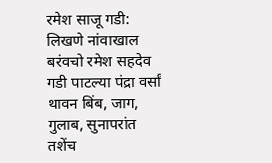रमेश साजू गडी: लिखणे नांवाखाल बरंवचो रमेश सहदेव गडी पाटल्या पंद्रा वर्सां थावन बिंब, जाग, गुलाब, सुनापरांत तशेंच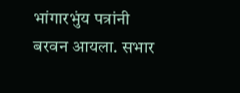भांगार‌भुंय पत्रांनी बरवन आयला. सभार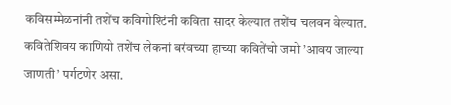कविसम्मेळनांनी तशेंच कविगोश्टिंनी कविता सादर केल्यात तशेंच चलवन वेल्यात. कवितेशिवय काणियो तशेंच लेकनां बरंवच्या हाच्या कवितेंचो जमो ’आवय जाल्या जाणती’ पर्गटणेर असा.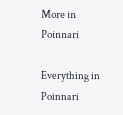More in Poinnari

Everything in Poinnari